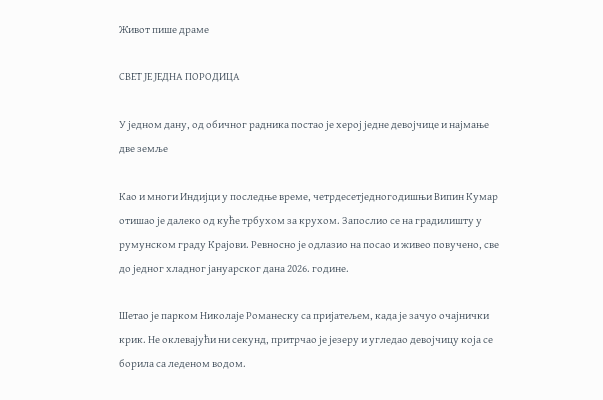Живот пише драме

СВЕТ ЈЕ ЈЕДНА ПОРОДИЦА

У једном дану, од обичног радника постао је херој једне девојчице и најмање две земље

Као и многи Индијци у последње време, четрдесетједногодишњи Випин Кумар отишао је далеко од куће трбухом за крухом. Запослио се на градилишту у румунском граду Крајови. Ревносно је одлазио на посао и живео повучено, све до једног хладног јануарског дана 2026. године.

Шетао је парком Николаје Романеску са пријатељем, када је зачуо очајнички крик. Не оклевајући ни секунд, притрчао је језеру и угледао девојчицу која се борила са леденом водом.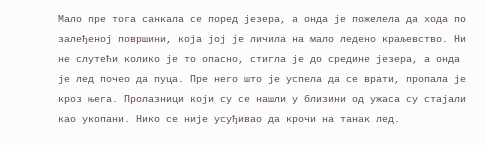Мало пре тога санкала се поред језера, а онда је пожелела да хода по залеђеној површини, која јој је личила на мало ледено краљевство. Ни не слутећи колико је то опасно, стигла је до средине језера, а онда је лед почео да пуца. Пре него што је успела да се врати, пропала је кроз њега. Пролазници који су се нашли у близини од ужаса су стајали као укопани. Нико се није усуђивао да крочи на танак лед.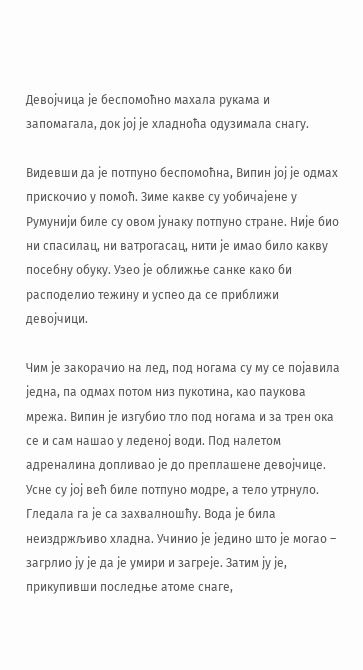Девојчица је беспомоћно махала рукама и запомагала, док јој је хладноћа одузимала снагу.

Видевши да је потпуно беспомоћна, Випин јој је одмах прискочио у помоћ. Зиме какве су уобичајене у Румунији биле су овом јунаку потпуно стране. Није био ни спасилац, ни ватрогасац, нити је имао било какву посебну обуку. Узео је оближње санке како би расподелио тежину и успео да се приближи девојчици.

Чим је закорачио на лед, под ногама су му се појавила једна, па одмах потом низ пукотина, као паукова мрежа. Випин је изгубио тло под ногама и за трен ока се и сам нашао у леденој води. Под налетом адреналина допливао је до преплашене девојчице. Усне су јој већ биле потпуно модре, а тело утрнуло. Гледала га је са захвалношћу. Вода је била неиздржљиво хладна. Учинио је једино што је могао – загрлио ју је да је умири и загреје. Затим ју је, прикупивши последње атоме снаге,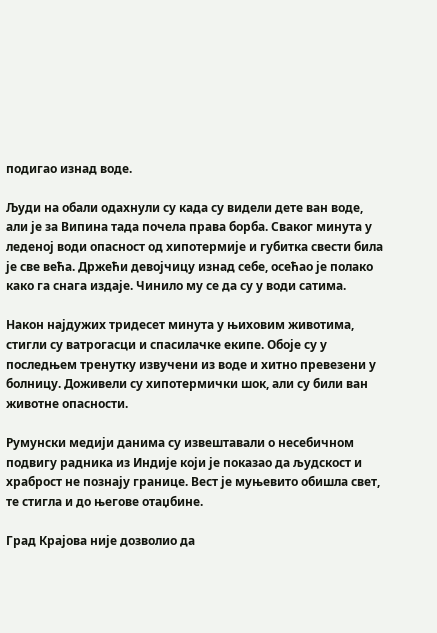подигао изнад воде.

Људи на обали одахнули су када су видели дете ван воде, али је за Випина тада почела права борба. Сваког минута у леденој води опасност од хипотермије и губитка свести била је све већа. Држећи девојчицу изнад себе, осећао је полако како га снага издаје. Чинило му се да су у води сатима.

Након најдужих тридесет минута у њиховим животима, стигли су ватрогасци и спасилачке екипе. Обоје су у последњем тренутку извучени из воде и хитно превезени у болницу. Доживели су хипотермички шок, али су били ван животне опасности.

Румунски медији данима су извештавали о несебичном подвигу радника из Индије који је показао да људскост и храброст не познају границе. Вест је муњевито обишла свет, те стигла и до његове отаџбине.

Град Крајова није дозволио да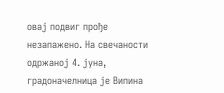овај подвиг прође незапажено. На свечаности одржаној 4. јуна, градоначелница је Випина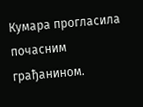Кумара прогласила почасним грађанином.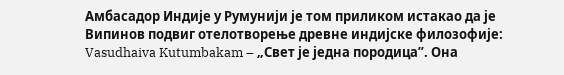Амбасадор Индије у Румунији је том приликом истакао да је Випинов подвиг отелотворење древне индијске филозофије: Vasudhaiva Kutumbakam – „Свет је једна породица”. Она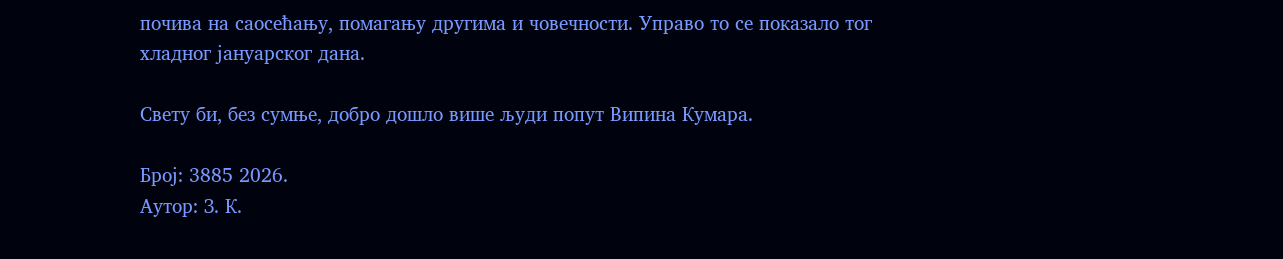почива на саосећању, помагању другима и човечности. Управо то се показало тог хладног јануарског дана.

Свету би, без сумње, добро дошло више људи попут Випина Кумара.

Број: 3885 2026.
Аутор: З. К.